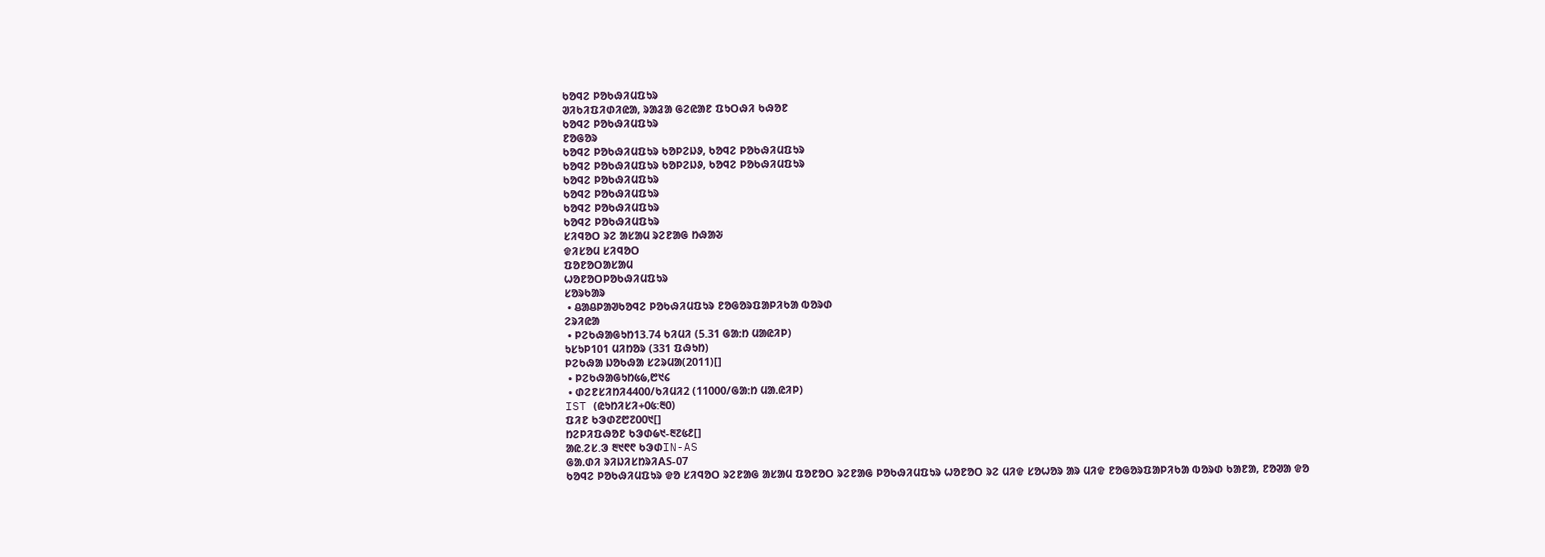ᱠᱚᱧᱮ ᱞᱚᱠᱷᱤᱢᱯᱩᱨ
ᱣᱤᱠᱤᱯᱤᱰᱤᱭᱟ, ᱨᱟᱲᱟ ᱜᱮᱭᱟᱱ ᱯᱩᱛᱷᱤ ᱠᱷᱚᱱ
ᱠᱚᱧᱮ ᱞᱚᱠᱷᱤᱢᱯᱩᱨ
ᱱᱚᱜᱚᱨ
ᱠᱚᱧᱮ ᱞᱚᱠᱷᱤᱢᱯᱩᱨ ᱠᱚᱞᱮᱡᱽ, ᱠᱚᱧᱮ ᱞᱚᱠᱷᱤᱢᱯᱩᱨ
ᱠᱚᱧᱮ ᱞᱚᱠᱷᱤᱢᱯᱩᱨ ᱠᱚᱞᱮᱡᱽ, ᱠᱚᱧᱮ ᱞᱚᱠᱷᱤᱢᱯᱩᱨ
ᱠᱚᱧᱮ ᱞᱚᱠᱷᱤᱢᱯᱩᱨ
ᱠᱚᱧᱮ ᱞᱚᱠᱷᱤᱢᱯᱩᱨ
ᱠᱚᱧᱮ ᱞᱚᱠᱷᱤᱢᱯᱩᱨ
ᱠᱚᱧᱮ ᱞᱚᱠᱷᱤᱢᱯᱩᱨ
ᱥᱤᱧᱚᱛ ᱨᱮ ᱟᱥᱟᱢ ᱨᱮᱱᱟᱜ ᱴᱷᱟᱶ
ᱫᱤᱥᱚᱢ ᱥᱤᱧᱚᱛ
ᱯᱚᱱᱚᱛᱟᱥᱟᱢ
ᱦᱚᱱᱚᱛᱞᱚᱠᱷᱤᱢᱯᱩᱨ
ᱥᱚᱨᱠᱟᱨ
 • ᱪᱟᱪᱞᱟᱣᱠᱚᱧᱮ ᱞᱚᱠᱷᱤᱢᱯᱩᱨ ᱱᱚᱜᱚᱨᱯᱟᱞᱤᱠᱟ ᱵᱚᱨᱰ
ᱮᱨᱤᱭᱟ
 • ᱞᱮᱠᱷᱟᱜᱩᱴ13.74 ᱠᱤᱢᱤ (5.31 ᱜᱟᱺᱴ ᱢᱟᱭᱤᱞ)
ᱩᱥᱩᱞ101 ᱢᱤᱴᱚᱨ (331 ᱯᱷᱩᱴ)
ᱞᱮᱠᱷᱟ ᱡᱚᱠᱷᱟ ᱥᱮᱨᱢᱟ(2011)[]
 • ᱞᱮᱠᱷᱟᱜᱩᱴ᱕᱙,᱘᱑᱔
 • ᱰᱮᱱᱥᱤᱴᱤ4400/ᱠᱤᱢᱤ2 (11000/ᱜᱟᱺᱴ ᱢᱟᱹᱭᱤᱞ)
IST (ᱭᱩᱴᱤᱥᱤ+᱐᱕:᱓᱐)
ᱯᱤᱱ ᱠᱳᱰ᱗᱘᱗᱐᱐᱑[]
ᱴᱮᱞᱤᱯᱷᱚᱱ ᱠᱳᱰ᱙᱑-᱓᱗᱕᱒[]
ᱟᱭ.ᱮᱥ.ᱳ ᱓᱑᱖᱖ ᱠᱳᱰIN-AS
ᱜᱟᱹᱰᱤ ᱨᱤᱡᱤᱥᱴᱨᱤAS-07
ᱠᱚᱧᱮ ᱞᱚᱠᱷᱤᱢᱯᱩᱨ ᱫᱚ ᱥᱤᱧᱚᱛ ᱨᱮᱱᱟᱜ ᱟᱥᱟᱢ ᱯᱚᱱᱚᱛ ᱨᱮᱱᱟᱜ ᱞᱚᱠᱷᱤᱢᱯᱩᱨ ᱦᱚᱱᱚᱛ ᱨᱮ ᱢᱤᱫ ᱥᱚᱦᱚᱨ ᱟᱨ ᱢᱤᱫ ᱱᱚᱜᱚᱨᱯᱟᱞᱤᱠᱟ ᱵᱚᱨᱰ ᱠᱟᱱᱟ, ᱱᱚᱣᱟ ᱫᱚ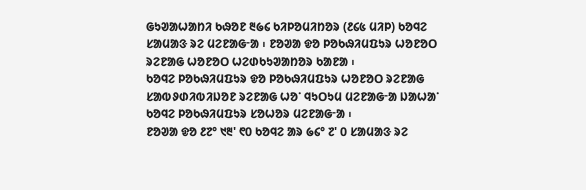ᱜᱩᱣᱟᱦᱟᱴᱤ ᱠᱷᱚᱱ ᱓᱙᱔ ᱠᱤᱞᱚᱢᱤᱴᱚᱨ (᱒᱔᱕ ᱢᱤᱞ) ᱠᱚᱧᱮ ᱥᱟᱢᱟᱝ ᱨᱮ ᱢᱮᱱᱟᱜᱼᱟ ᱾ ᱱᱚᱣᱟ ᱫᱚ ᱞᱚᱠᱷᱤᱢᱯᱩᱨ ᱦᱚᱱᱚᱛ ᱨᱮᱱᱟᱜ ᱦᱚᱱᱚᱛ ᱦᱮᱰᱠᱩᱣᱟᱴᱚᱨ ᱠᱟᱱᱟ ᱾
ᱠᱚᱧᱮ ᱞᱚᱠᱷᱤᱢᱯᱩᱨ ᱫᱚ ᱞᱚᱠᱷᱤᱢᱯᱩᱨ ᱦᱚᱱᱚᱛ ᱨᱮᱱᱟᱜ ᱥᱟᱵᱽᱰᱤᱵᱤᱡᱚᱱ ᱨᱮᱱᱟᱜ ᱦᱚᱸ ᱧᱩᱛᱩᱢ ᱢᱮᱱᱟᱜᱼᱟ ᱡᱟᱦᱟᱸ ᱠᱚᱧᱮ ᱞᱚᱠᱷᱤᱢᱯᱩᱨ ᱥᱚᱦᱚᱨ ᱢᱮᱱᱟᱜᱼᱟ ᱾
ᱱᱚᱣᱟ ᱫᱚ ᱒᱗° ᱑᱓' ᱖᱐ ᱠᱚᱧᱮ ᱟᱨ ᱙᱔° ᱗' ᱐ ᱥᱟᱢᱟᱝ ᱨᱮ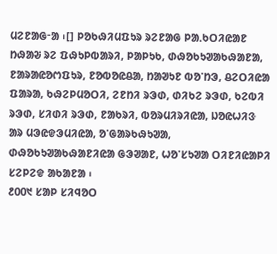ᱢᱮᱱᱟᱜᱼᱟ ᱾[] ᱞᱚᱠᱷᱤᱢᱯᱩᱨ ᱨᱮᱱᱟᱜ ᱞᱟᱹᱠᱛᱤᱭᱟᱱ ᱴᱷᱟᱶ ᱨᱮ ᱯᱷᱩᱞᱵᱟᱨᱤ, ᱞᱟᱞᱩᱠ, ᱰᱷᱚᱠᱩᱣᱟᱠᱷᱟᱱᱟ, ᱱᱟᱨᱟᱭᱚᱬᱯᱩᱨ, ᱱᱚᱵᱚᱭᱪᱟ, ᱴᱟᱣᱩᱱ ᱵᱚᱸᱴᱳ, ᱪᱮᱛᱤᱭᱟ ᱯᱟᱨᱟ, ᱠᱷᱮᱞᱢᱚᱛᱤ, ᱮᱱᱴᱤ ᱨᱳᱰ, ᱰᱤᱠᱮ ᱨᱳᱰ, ᱠᱮᱵᱤ ᱨᱳᱰ, ᱥᱤᱰᱤ ᱨᱳᱰ, ᱱᱟᱠᱨᱤ, ᱵᱚᱨᱢᱤᱨᱤᱭᱟ, ᱡᱚᱭᱦᱤᱝ ᱟᱨ ᱢᱳᱭᱫᱳᱢᱤᱭᱟ, ᱚᱸᱜᱟᱨᱠᱷᱩᱣᱟ, ᱰᱷᱚᱠᱩᱣᱟᱠᱷᱟᱱᱤᱭᱟ ᱜᱳᱣᱟᱱ, ᱦᱚᱸᱥᱩᱣᱟ ᱛᱤᱱᱤᱭᱟᱞᱤ ᱥᱮᱞᱮᱫ ᱟᱠᱟᱱᱟ ᱾
᱒᱐᱐᱑ ᱥᱟᱞ ᱥᱤᱧᱚᱛ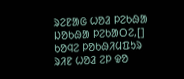ᱨᱮᱱᱟᱜ ᱦᱚᱲ ᱞᱮᱠᱷᱟ ᱡᱚᱠᱷᱟ ᱞᱮᱠᱟᱛᱮ,[] ᱠᱚᱧᱮ ᱞᱚᱠᱷᱤᱢᱯᱩᱨ ᱨᱤᱱ ᱦᱚᱲ ᱮᱞ ᱫᱚ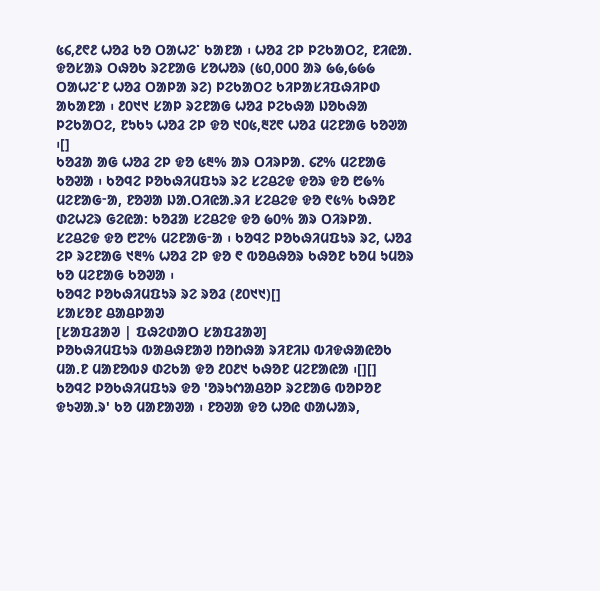᱕᱔,᱒᱖᱒ ᱦᱚᱲ ᱠᱚ ᱛᱟᱦᱮᱸ ᱠᱟᱱᱟ ᱾ ᱦᱚᱲ ᱮᱞ ᱞᱮᱠᱟᱛᱮ, ᱱᱤᱭᱟᱹ ᱫᱚᱥᱟᱨ ᱛᱷᱚᱠ ᱨᱮᱱᱟᱜ ᱥᱚᱦᱚᱨ (᱕᱐,᱐᱐᱐ ᱟᱨ ᱙᱙,᱙᱙᱙ ᱛᱟᱦᱮᱸᱱ ᱦᱚᱲ ᱛᱟᱞᱟ ᱨᱮ) ᱞᱮᱠᱟᱛᱮ ᱠᱤᱞᱟᱥᱤᱯᱷᱤᱞᱰ ᱟᱠᱟᱱᱟ ᱾ ᱒᱐᱑᱑ ᱥᱟᱞ ᱨᱮᱱᱟᱜ ᱦᱚᱲ ᱞᱮᱠᱷᱟ ᱡᱚᱠᱷᱟ ᱞᱮᱠᱟᱛᱮ, ᱱᱩᱠᱩ ᱦᱚᱲ ᱮᱞ ᱫᱚ ᱑᱐᱕,᱓᱗᱖ ᱦᱚᱲ ᱢᱮᱱᱟᱜ ᱠᱚᱣᱟ ᱾[]
ᱠᱚᱲᱟ ᱟᱜ ᱦᱚᱲ ᱮᱞ ᱫᱚ ᱕᱓% ᱟᱨ ᱛᱤᱨᱞᱟᱹ ᱔᱗% ᱢᱮᱱᱟᱜ ᱠᱚᱣᱟ ᱾ ᱠᱚᱧᱮ ᱞᱚᱠᱷᱤᱢᱯᱩᱨ ᱨᱮ ᱥᱮᱪᱮᱫ ᱫᱚᱨ ᱫᱚ ᱘᱙% ᱢᱮᱱᱟᱜᱼᱟ, ᱱᱚᱣᱟ ᱡᱟᱹᱛᱤᱭᱟᱹᱨᱤ ᱥᱮᱪᱮᱫ ᱫᱚ ᱖᱕% ᱠᱷᱚᱱ ᱰᱮᱦᱮᱨ ᱜᱮᱭᱟ: ᱠᱚᱲᱟ ᱥᱮᱪᱮᱫ ᱫᱚ ᱙᱐% ᱟᱨ ᱛᱤᱨᱞᱟᱹ ᱥᱮᱪᱮᱫ ᱫᱚ ᱘᱗% ᱢᱮᱱᱟᱜᱼᱟ ᱾ ᱠᱚᱧᱮ ᱞᱚᱠᱷᱤᱢᱯᱩᱨ ᱨᱮ, ᱦᱚᱲ ᱮᱞ ᱨᱮᱱᱟᱜ ᱑᱓% ᱦᱚᱲ ᱮᱞ ᱫᱚ ᱖ ᱵᱚᱪᱷᱚᱨ ᱠᱷᱚᱱ ᱠᱚᱢ ᱩᱢᱚᱨ ᱠᱚ ᱢᱮᱱᱟᱜ ᱠᱚᱣᱟ ᱾
ᱠᱚᱧᱮ ᱞᱚᱠᱷᱤᱢᱯᱩᱨ ᱨᱮ ᱨᱚᱲ (᱒᱐᱑᱑)[]
ᱥᱟᱥᱚᱱ ᱪᱟᱪᱞᱟᱣ
[ᱥᱟᱯᱲᱟᱣ | ᱯᱷᱮᱰᱟᱛ ᱥᱟᱯᱲᱟᱣ]
ᱞᱚᱠᱷᱤᱢᱯᱩᱨ ᱵᱟᱪᱷᱱᱟᱣ ᱴᱚᱴᱷᱟ ᱨᱤᱱᱤᱡ ᱵᱤᱫᱷᱟᱭᱚᱠ ᱢᱟᱹᱱ ᱢᱟᱱᱚᱵᱽ ᱰᱮᱠᱟ ᱫᱚ ᱒᱐᱒᱑ ᱠᱷᱚᱱ ᱢᱮᱱᱟᱭᱟ ᱾[][]
ᱠᱚᱧᱮ ᱞᱚᱠᱷᱤᱢᱯᱩᱨ ᱫᱚ 'ᱚᱨᱩᱬᱟᱪᱚᱞ ᱨᱮᱱᱟᱜ ᱵᱚᱞᱚᱱ ᱫᱩᱣᱟᱹᱨ' ᱠᱚ ᱢᱟᱱᱟᱣᱟ ᱾ ᱱᱚᱣᱟ ᱫᱚ ᱦᱚᱭ ᱰᱟᱦᱟᱨ,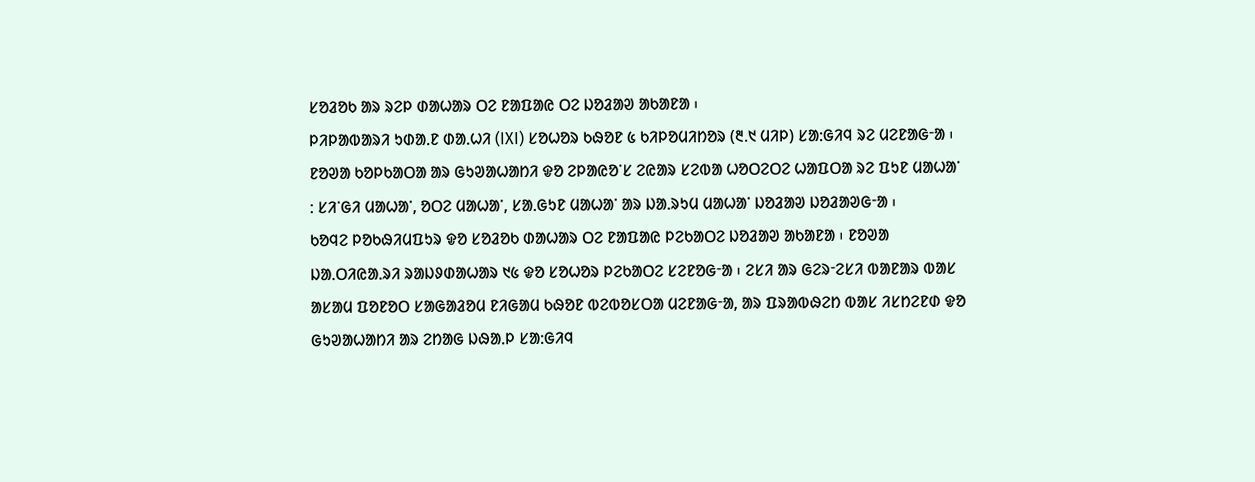ᱥᱚᱲᱚᱠ ᱟᱨ ᱨᱮᱞ ᱰᱟᱦᱟᱨ ᱛᱮ ᱱᱟᱯᱟᱭ ᱛᱮ ᱡᱚᱲᱟᱣ ᱟᱠᱟᱱᱟ ᱾
ᱞᱤᱞᱟᱵᱟᱨᱤ ᱩᱰᱟᱹᱱ ᱰᱟᱹᱦᱤ (IXI) ᱥᱚᱦᱚᱨ ᱠᱷᱚᱱ ᱕ ᱠᱤᱞᱚᱢᱤᱴᱚᱨ (᱓.᱑ ᱢᱤᱞ) ᱥᱟᱺᱜᱤᱧ ᱨᱮ ᱢᱮᱱᱟᱜᱼᱟ ᱾ ᱱᱚᱣᱟ ᱠᱚᱞᱠᱟᱛᱟ ᱟᱨ ᱜᱩᱣᱟᱦᱟᱴᱤ ᱫᱚ ᱮᱞᱟᱭᱚᱸᱥ ᱮᱭᱟᱨ ᱥᱮᱵᱟ ᱦᱚᱛᱮᱛᱮ ᱦᱟᱯᱛᱟ ᱨᱮ ᱯᱩᱱ ᱢᱟᱦᱟᱸ : ᱥᱤᱸᱜᱤ ᱢᱟᱦᱟᱸ, ᱚᱛᱮ ᱢᱟᱦᱟᱸ, ᱥᱟᱹᱜᱩᱱ ᱢᱟᱦᱟᱸ ᱟᱨ ᱡᱟᱹᱨᱩᱢ ᱢᱟᱦᱟᱸ ᱡᱚᱲᱟᱣ ᱡᱚᱲᱟᱣᱜᱼᱟ ᱾
ᱠᱚᱧᱮ ᱞᱚᱠᱷᱤᱢᱯᱩᱨ ᱫᱚ ᱥᱚᱲᱚᱠ ᱰᱟᱦᱟᱨ ᱛᱮ ᱱᱟᱯᱟᱭ ᱞᱮᱠᱟᱛᱮ ᱡᱚᱲᱟᱣ ᱟᱠᱟᱱᱟ ᱾ ᱱᱚᱣᱟ ᱡᱟᱹᱛᱤᱭᱟᱹᱨᱤ ᱨᱟᱡᱽᱰᱟᱦᱟᱨ ᱑᱕ ᱫᱚ ᱥᱚᱦᱚᱨ ᱞᱮᱠᱟᱛᱮ ᱥᱮᱱᱚᱜᱼᱟ ᱾ ᱮᱥᱤ ᱟᱨ ᱜᱮᱨᱼᱮᱥᱤ ᱵᱟᱱᱟᱨ ᱵᱟᱥ ᱟᱥᱟᱢ ᱯᱚᱱᱚᱛ ᱥᱟᱜᱟᱲᱚᱢ ᱱᱤᱜᱟᱢ ᱠᱷᱚᱱ ᱵᱮᱵᱚᱥᱛᱟ ᱢᱮᱱᱟᱜᱼᱟ, ᱟᱨ ᱯᱨᱟᱵᱷᱮᱴ ᱵᱟᱥ ᱤᱥᱴᱮᱱᱰ ᱫᱚ ᱜᱩᱣᱟᱦᱟᱴᱤ ᱟᱨ ᱮᱴᱟᱜ ᱡᱷᱟᱹᱞ ᱥᱟᱺᱜᱤᱧ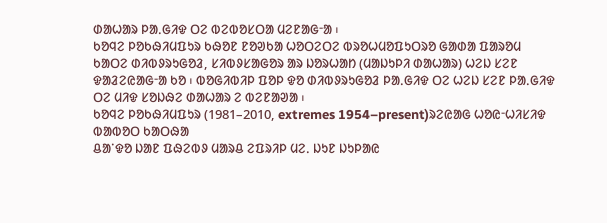ᱰᱟᱦᱟᱨ ᱞᱟᱹᱜᱤᱫ ᱛᱮ ᱵᱮᱵᱚᱥᱛᱟ ᱢᱮᱱᱟᱜᱼᱟ ᱾
ᱠᱚᱧᱮ ᱞᱚᱠᱷᱤᱢᱯᱩᱨ ᱠᱷᱚᱱ ᱱᱚᱣᱠᱟ ᱦᱚᱛᱮᱛᱮ ᱵᱨᱚᱦᱢᱚᱯᱩᱛᱨᱚ ᱜᱟᱰᱟ ᱯᱟᱨᱚᱢ ᱠᱟᱛᱮ ᱰᱤᱵᱽᱨᱩᱜᱚᱲ, ᱥᱤᱵᱽᱥᱟᱜᱚᱨ ᱟᱨ ᱡᱚᱨᱦᱟᱴ (ᱢᱟᱡᱩᱞᱤ ᱰᱟᱦᱟᱨ) ᱦᱮᱡ ᱥᱮᱱ ᱫᱟᱲᱮᱭᱟᱜᱼᱟ ᱠᱚ ᱾ ᱵᱚᱜᱤᱵᱤᱞ ᱯᱚᱞ ᱫᱚ ᱰᱤᱵᱽᱨᱩᱜᱚᱲ ᱞᱟᱹᱜᱤᱫ ᱛᱮ ᱦᱮᱡ ᱥᱮᱱ ᱞᱟᱹᱜᱤᱫ ᱛᱮ ᱢᱤᱫ ᱥᱚᱡᱷᱮ ᱰᱟᱦᱟᱨ ᱮ ᱵᱮᱱᱟᱣᱟ ᱾
ᱠᱚᱧᱮ ᱞᱚᱠᱷᱤᱢᱯᱩᱨ (1981–2010, extremes 1954–present)ᱨᱮᱭᱟᱜ ᱦᱚᱭᱼᱦᱤᱥᱤᱫ ᱵᱟᱵᱚᱛ ᱠᱟᱛᱷᱟ
ᱪᱟᱸᱫᱚ ᱡᱟᱱ ᱯᱷᱮᱵᱽ ᱢᱟᱨᱪ ᱮᱯᱨᱤᱞ ᱢᱮᱹ ᱡᱩᱱ ᱡᱩᱞᱟᱭ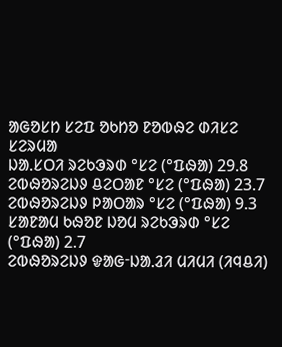ᱟᱜᱚᱥᱴ ᱥᱮᱯ ᱚᱠᱴᱚ ᱱᱚᱵᱷᱮ ᱰᱤᱥᱮ ᱥᱮᱨᱢᱟ
ᱡᱟᱹᱥᱛᱤ ᱨᱮᱠᱳᱨᱰ °ᱥᱮ (°ᱯᱷᱟ) 29.8
ᱮᱵᱷᱚᱨᱮᱡᱽ ᱪᱮᱛᱟᱱ °ᱥᱮ (°ᱯᱷᱟ) 23.7
ᱮᱵᱷᱚᱨᱮᱡᱽ ᱞᱟᱛᱟᱨ °ᱥᱮ (°ᱯᱷᱟ) 9.3
ᱥᱟᱱᱟᱢ ᱠᱷᱚᱱ ᱡᱚᱢ ᱨᱮᱠᱳᱨᱰ °ᱥᱮ (°ᱯᱷᱟ) 2.7
ᱮᱵᱷᱚᱨᱮᱡᱽ ᱫᱟᱜᱼᱡᱟᱹᱲᱤ ᱢᱤᱢᱤ (ᱤᱧᱪᱤ)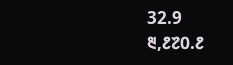32.9
᱓,᱒᱗᱐.᱒